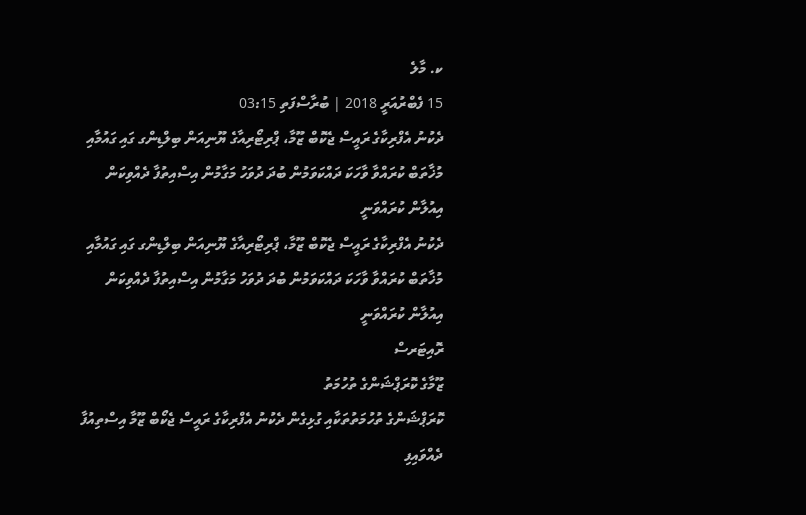ކ. މާލެ
15 ފެބްރުއަރީ 2018 | ބުރާސްފަތި 03:15
ދެކުނު އެފްރިކާގެ ރައީސް ޖެކޮބް ޒޫމާ، ޕްރިޓޯރިއާގެ ޔޫނިއަން ބިލްޑިންގ ގައި ގައުމާއި މުޚާތަބް ކުރައްވާ ވާހަކަ ދައްކަވަމުން ބުދަ ދުވަހު މަގާމުން އިސްއިތުފާ ދެއްވިކަން އިއުލާން ކުރައްވަނީ
ދެކުނު އެފްރިކާގެ ރައީސް ޖެކޮބް ޒޫމާ، ޕްރިޓޯރިއާގެ ޔޫނިއަން ބިލްޑިންގ ގައި ގައުމާއި މުޚާތަބް ކުރައްވާ ވާހަކަ ދައްކަވަމުން ބުދަ ދުވަހު މަގާމުން އިސްއިތުފާ ދެއްވިކަން އިއުލާން ކުރައްވަނީ
ރޮއިޓަރސް
ޒޫމާގެ ކޮރަޕްޝަންގެ ތުހުމަތު
ކޮރަޕްޝަންގެ ތުހުމަތުތަކާއި ގުޅިގެން ދެކުނު އެފްރިކާގެ ރައީސް ޖެކޯބް ޒޫމާ އިސްތިއުފާ ދެއްވައިފި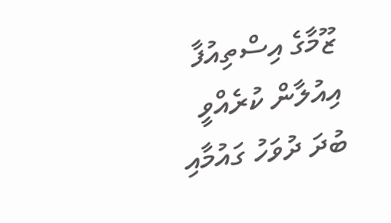ޒޫމާގެ އިސްތިއުފާ އިއުލާން ކުރެއްވީ ބުދަ ދުވަހު ގައުމާއި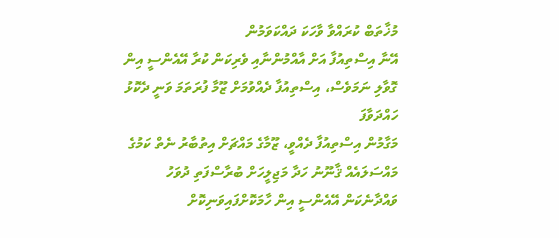މުޚާތަބް ކުރައްވާ ވާހަކަ ދައްކަވަމުން
އޭނާ އިސްތިއުފާ އަށް އާއްމުންނާއި ވެރިކަން ކުރާ އޭއެންސީ އިން ގޮވާލި ނަމަވެސް، އިސްތިއުފާ ދެއްވުމަށް ޒޫމާ ފުރަތަމަ ވަނީ ދެކޮޅު ހައްދަވާފަ
މަގާމުން އިސްތިއުފާ ދެއްވީ، ޒޫމާގެ މައްޗަށް އިތުބާރު ނެތް ކަމުގެ މައްސަލައެއް ޤާނޫނު ހަދާ މަޖިލީހަށް ބުރާސްފަތި ދުވަހު ވައްދާނެކަން އޭއެންސީ އިން ހާމަކޮށްފައިވަނިކޮށް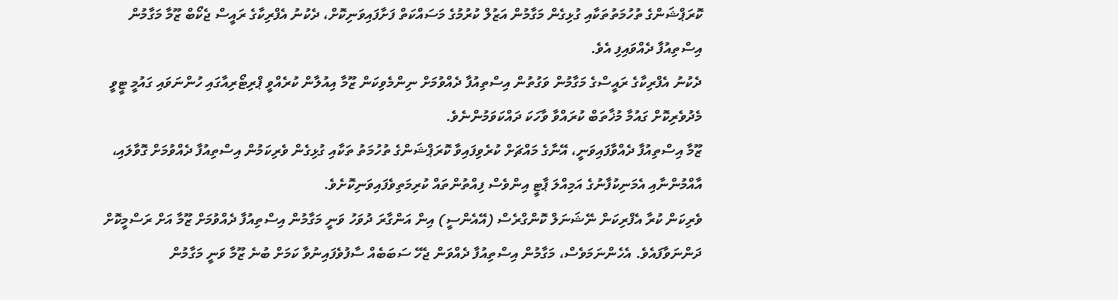ކޮރަޕްޝަންގެ ތުހުމަތުތަކާއި ގުޅިގެން މަގާމުން އަޒުލް ކުރުމުގެ މަސައްކަތް ފަށާފައިވަނިކޮށް، ދެކުނު އެފްރިކާގެ ރައީސް ޖެކޯބް ޒޫމާ މަގާމުން އިސްތިއުފާ ދެއްވައިފި އެވެ.
ދެކުނު އެފްރިކާގެ ރައީސްގެ މަގާމުން ވަގުތުން އިސްތިއުފާ ދެއްވުމަށް ނިންމެވިކަން ޒޫމާ އިއުލާން ކުރެއްވީ ޕްރިޓޯރިއާގައި ހުންނަވައި ގައުމީ ޓީވީ މެދުވެރިކޮށް ގައުމާ މުޚާތަބް ކުރައްވާ ވާހަކަ ދައްކަވަމުންނެވެ.
ޒޫމާ އިސްތިއުފާ ދެއްވާފައިވަނީ، އޭނާގެ މައްޗަށް ކުރެވިފައިވާ ކޮރަޕްޝަންގެ ތުހުމަތު ތަކާއި ގުޅިގެން ވެރިކަމުން އިސްތިއުފާ ދެއްވުމަށް ގޮވާލައި، އާއްމުންނާއި އެމަނިކުފާނުގެ އަމިއްލަ ޕާޓީ އިންވެސް ފިއްތުންތައް ކުރިމަތިވެފައިވަނިކޮށެވެ.
ވެރިކަން ކުރާ އެފްރިކަން ނޭޝަނަލް ކޮންގްރެސް (އޭއެންސީ) އިން އަންގާރަ ދުވަހު ވަނީ މަގާމުން އިސްތިއުފާ ދެއްވުމަށް ޒޫމާ އަށް ރަސްމީކޮށް ދަންނަވާފައެވެ. އެހެންނަމަވެސް، މަގާމުން އިސްތިއުފާ ދެއްވަން ޖެހޭ ސަބަބެއް ސާފުވެފައިނުވާ ކަމަށް ބުނެ ޒޫމާ ވަނީ މަގާމުން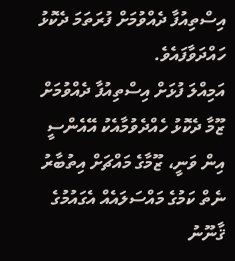އިސްތިއުފާ ދެއްވުމަށް ފުރަތަމަ ދެކޮޅު ހައްދަވާފައެވެ.
އަމިއްލަ ފުޅަށް އިސްތިއުފާ ދެއްވުމަށް ޒޫމާ ދެކޮޅު ހެއްދެވުމާއެކު އޭއެންސީ އިން ވަނީ، ޒޫމާގެ މައްޗަށް އިތުބާރު ނެތް ކަމުގެ މައްސަލައެއް އެގައުމުގެ ޤާނޫނު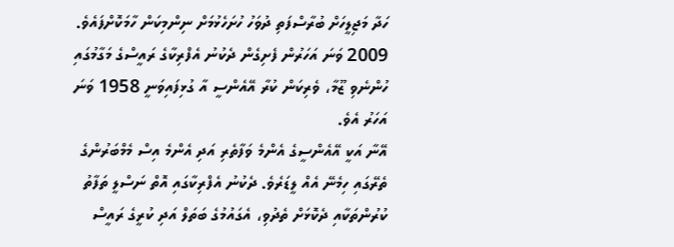ހަދާ މަޖިލީހަށް ބުރާސްފަތި ދުވަހު ހުށަހެޅުމަށް ނިންމިކަން ހާމަކޮށްފައެވެ.
2009 ވަނަ އަހަރުން ފެށިގެން ދެކުނު އެފްރިކާގެ ރައީސްގެ މަގާމުގައި ހުންނެވި ޒޫމާ، ވެރިކަން ކުރާ އޭއެންސީ އާ ގުޅިފައިވަނީ 1958 ވަނަ އަހަރު އެވެ.
އޭނާ އަކީ އޭއެންސީގެ އެންމެ ވަފާތެރި އަދި އެންމެ އިސް މެމްބަރުންގެ ތެރޭގައި ހިމެނޭ އެއް ލީޑަރެވެ. ދެކުނު އެފްރިކާގައި އޮތް ނަސްލީ ތަފާތު ކުރުންތަކާއި ދެކޮޅަށް ތެދުވި، އެގައުމުގެ ބަތަލް އަދި ކުރީގެ ރައީސް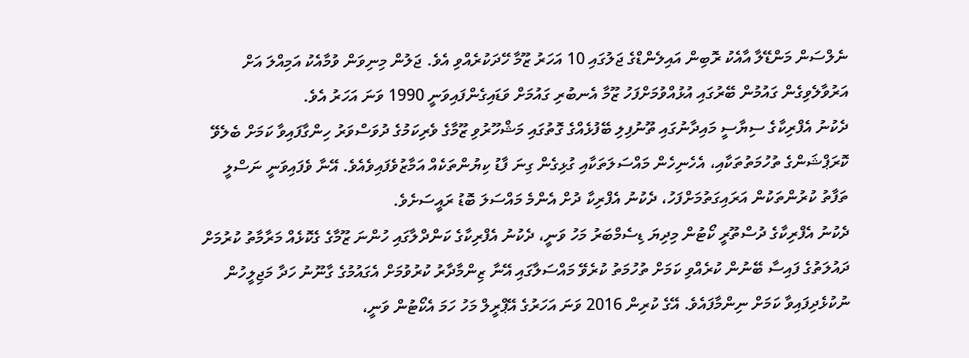ނެލްސަން މަންޑޭލާ އާއެކު ރޮބިން އައިލެންޑްގެ ޖަލުގައި 10 އަހަރު ޒޫމާ ހޭދަކުރެއްވި އެވެ. ޖަލުން މިނިވަން ވުމާއެކު އަމިއްލަ އަށް އަރުވާލެވިގެން ގައުމުން ބޭރުގައި އުޅުއްވުމަށްފަހު ޒޫމާ އެނބުރި ގައުމަށް ވަޑައިގެންފައިވަނީ 1990 ވަނަ އަހަރު އެވެ.
ދެކުނު އެފްރިކާގެ ސިޔާސީ މައިދާނުގައި ތޫނުފިލި ބޭފުޅެއްގެ ގޮތުގައި މަޝްހޫރުވި ޒޫމާގެ ވެރިކަމުގެ ދުވަސްވަރު ހިންގާފައިވާ ކަމަށް ބެލެވޭ ކޮރަޕްޝަންގެ ތުހުމަތުތަކާއި، އެހެނިހެން މައްސަލަތަކާއި ގުޅިގެން ގިނަ ފާޑު ކިޔުންތަކެއް އަމާޒުވެފައިވެއެވެ. އޭނާ ވެފައިވަނީ ނަސްލީ ތަފާތު ކުރުންތަކުން އަރައިގަތުމަށްފަހު، ދެކުނު އެފްރިކާ ދުށް އެންމެ މައްސަލަ ބޮޑު ރައީސަށެވެ.
ދެކުނު އެފްރިކާގެ ދުސްތޫރީ ކޯޓުން މިދިޔަ ޑިސެމްބަރު މަހު ވަނީ، ދެކުނު އެފްރިކާގެ ކަންދްލާގައި ހުންނަ ޒޫމާގެ ގެކޮޅެއް މަރާމާތު ކުރުމަށް ދައުލަތުގެ ފައިސާ ބޭނުން ކުރެއްވި ކަމަށް ތުހުމަތު ކުރެވޭ މައްސަލާގައި އޭނާ ޒިންމާދާރު ކުރުވުމަށް އެގައުމުގެ ގާނޫނު ހަދާ މަޖިލީހުން ނުކުޅެދިފައިވާ ކަމަށް ނިންމާފައެވެ. އޭގެ ކުރިން 2016 ވަނަ އަހަރުގެ އޭޕްރީލް މަހު ހަމަ އެކޯޓުން ވަނީ،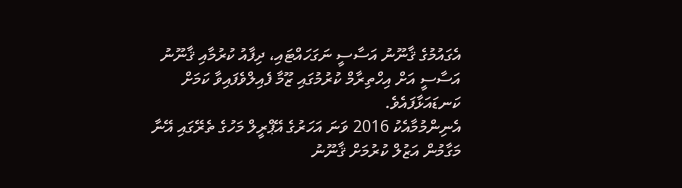އެގައުމުގެ ޤާނޫނު އަސާސީ ނަގަހައްޓައި، ދިފާއު ކުރުމާއި ޤާނޫނު އަސާސީ އަށް އިހްތިރާމް ކުރުމުގައި ޒޫމާ ފެއިލްވެފައިވާ ކަމަށް ކަނޑައަޅާފައެވެ.
އެނިންމުމާއެކު 2016 ވަނަ އަހަރުގެ އޭޕްރީލް މަހުގެ ތެރޭގައި އޭނާ މަގާމުން އަޒުލް ކުރުމަށް ޤާނޫނު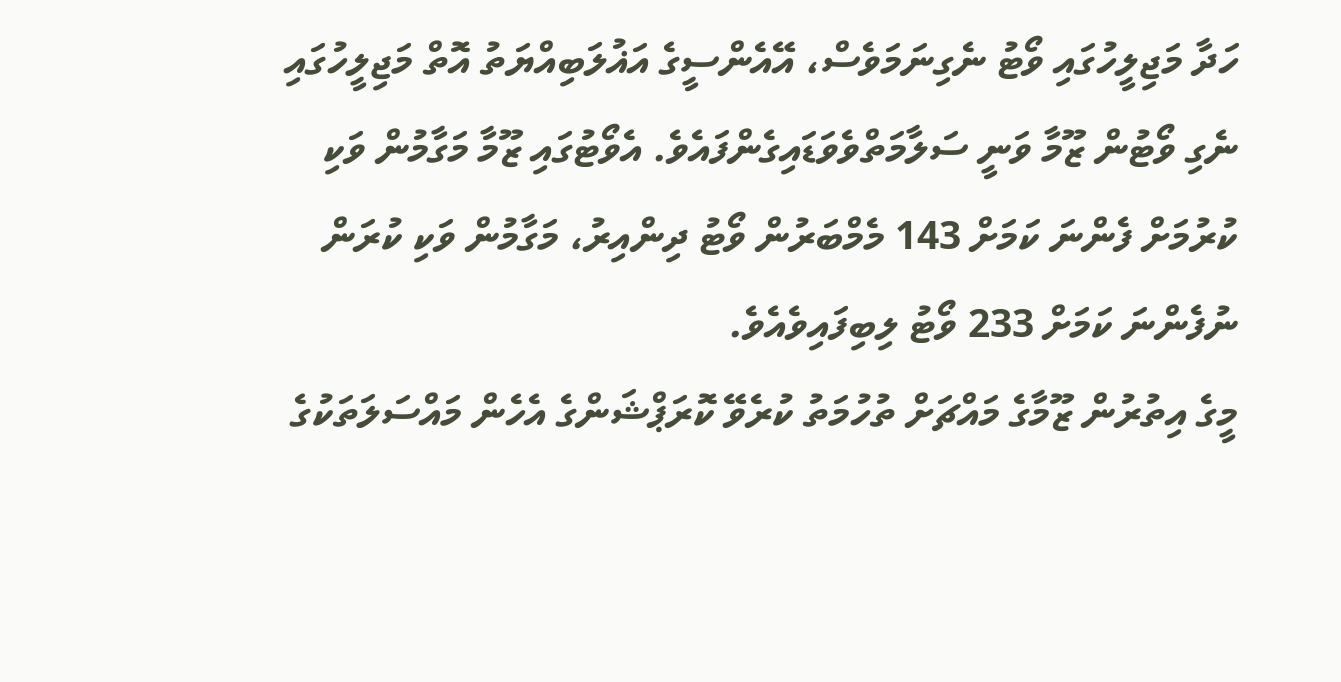ހަދާ މަޖިލީހުގައި ވޯޓު ނެގިނަމަވެސް، އޭއެންސީގެ އަޣުލަބިއްޔަތު އޮތް މަޖިލީހުގައި ނެގި ވޯޓުން ޒޫމާ ވަނީ ސަލާމަތްވެވަޑައިގެންފައެވެ. އެވޯޓުގައި ޒޫމާ މަގާމުން ވަކި ކުރުމަށް ފެންނަ ކަމަށް 143 މެމްބަރުން ވޯޓު ދިންއިރު، މަގާމުން ވަކި ކުރަން ނުފެންނަ ކަމަށް 233 ވޯޓު ލިބިފައިވެއެވެ.
މީގެ އިތުރުން ޒޫމާގެ މައްޗަށް ތުހުމަތު ކުރެވޭ ކޮރަޕްޝަންގެ އެހެން މައްސަލަތަކުގެ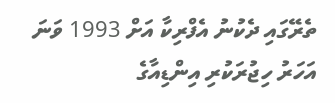ތެރޭގައި ދެކުނު އެފްރިކާ އަށް 1993 ވަނަ އަހަރު ހިޖުރަކުރި އިންޑިއާގެ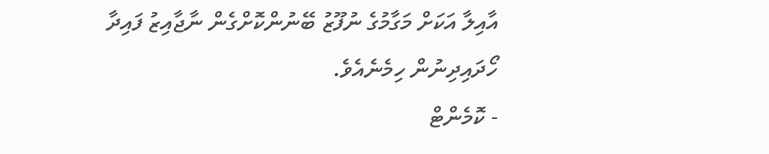އާއިލާ އަކަށް މަގާމުގެ ނުފޫޒު ބޭނުންކޮށްގެން ނާޖާއިޒު ފައިދާ ހޯދައިދިނުން ހިމެނެއެވެ.
- ކޮމެންޓް